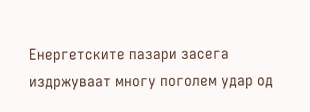Енергетските пазари засега издржуваат многу поголем удар од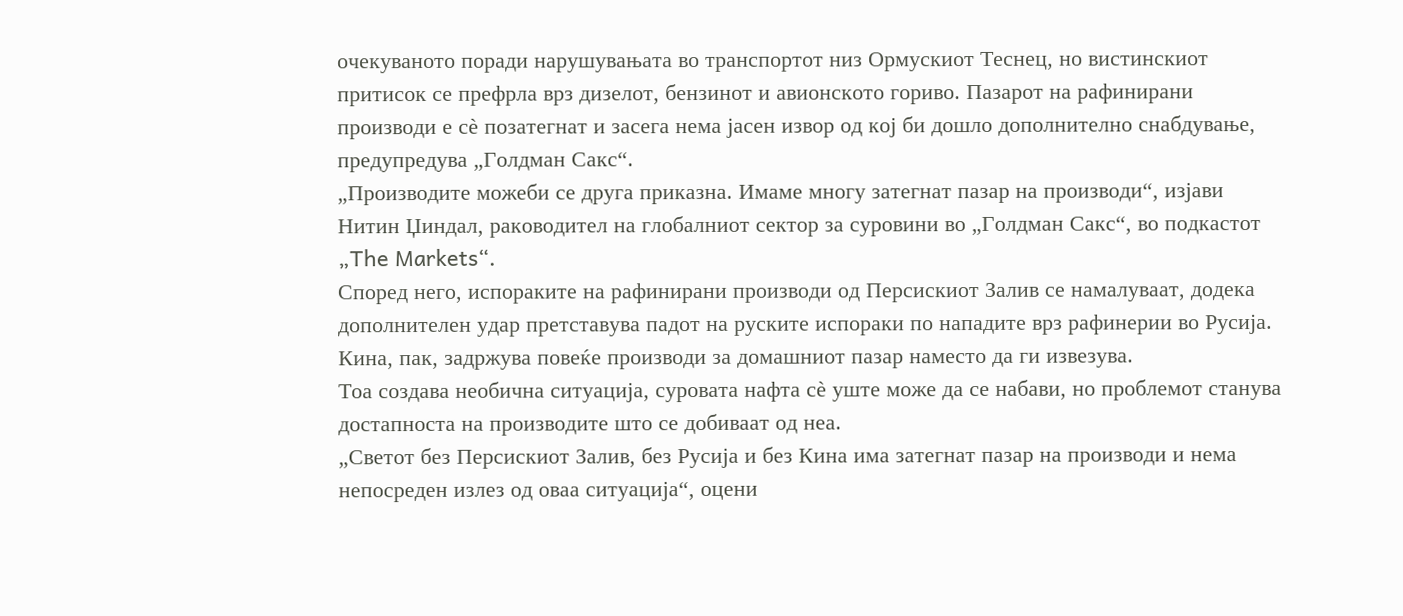очекуваното поради нарушувањата во транспортот низ Ормускиот Теснец, но вистинскиот притисок се префрла врз дизелот, бензинот и авионското гориво. Пазарот на рафинирани производи е сè позатегнат и засега нема јасен извор од кој би дошло дополнително снабдување, предупредува „Голдман Сакс“.
„Производите можеби се друга приказна. Имаме многу затегнат пазар на производи“, изјави Нитин Џиндал, раководител на глобалниот сектор за суровини во „Голдман Сакс“, во подкастот „The Markets“.
Според него, испораките на рафинирани производи од Персискиот Залив се намалуваат, додека дополнителен удар претставува падот на руските испораки по нападите врз рафинерии во Русија. Кина, пак, задржува повеќе производи за домашниот пазар наместо да ги извезува.
Тоа создава необична ситуација, суровата нафта сè уште може да се набави, но проблемот станува достапноста на производите што се добиваат од неа.
„Светот без Персискиот Залив, без Русија и без Кина има затегнат пазар на производи и нема непосреден излез од оваа ситуација“, оцени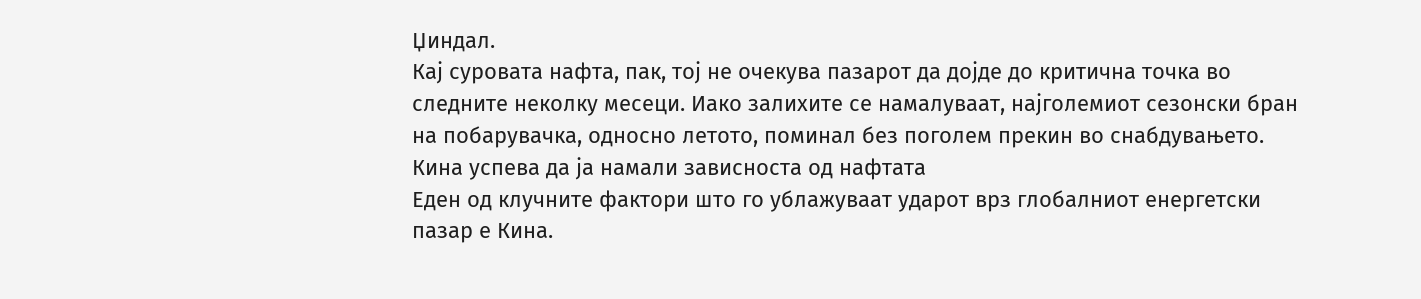Џиндал.
Кај суровата нафта, пак, тој не очекува пазарот да дојде до критична точка во следните неколку месеци. Иако залихите се намалуваат, најголемиот сезонски бран на побарувачка, односно летото, поминал без поголем прекин во снабдувањето.
Кина успева да ја намали зависноста од нафтата
Еден од клучните фактори што го ублажуваат ударот врз глобалниот енергетски пазар е Кина.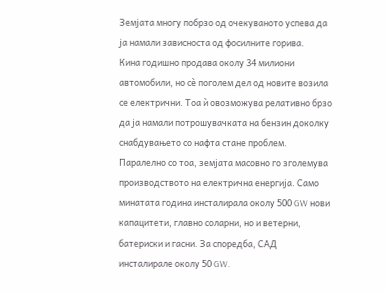Земјата многу побрзо од очекуваното успева да ја намали зависноста од фосилните горива.
Кина годишно продава околу 34 милиони автомобили, но сè поголем дел од новите возила се електрични. Тоа ѝ овозможува релативно брзо да ја намали потрошувачката на бензин доколку снабдувањето со нафта стане проблем.
Паралелно со тоа, земјата масовно го зголемува производството на електрична енергија. Само минатата година инсталирала околу 500 GW нови капацитети, главно соларни, но и ветерни, батериски и гасни. За споредба, САД инсталирале околу 50 GW.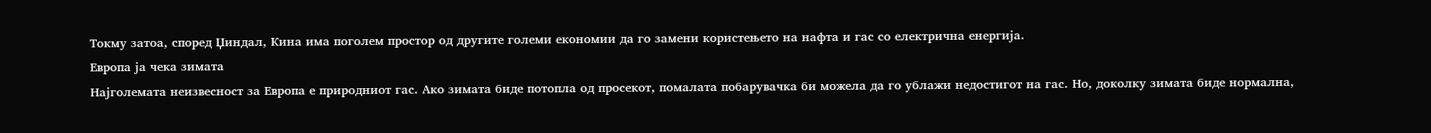Токму затоа, според Џиндал, Кина има поголем простор од другите големи економии да го замени користењето на нафта и гас со електрична енергија.
Европа ја чека зимата
Најголемата неизвесност за Европа е природниот гас. Ако зимата биде потопла од просекот, помалата побарувачка би можела да го ублажи недостигот на гас. Но, доколку зимата биде нормална,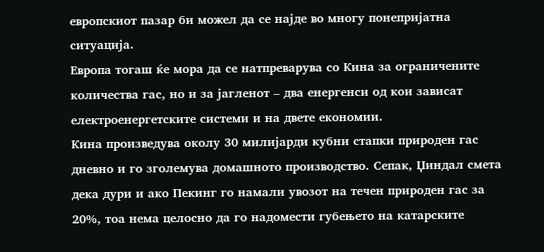европскиот пазар би можел да се најде во многу понепријатна ситуација.
Европа тогаш ќе мора да се натпреварува со Кина за ограничените количества гас, но и за јагленот – два енергенси од кои зависат електроенергетските системи и на двете економии.
Кина произведува околу 30 милијарди кубни стапки природен гас дневно и го зголемува домашното производство. Сепак, Џиндал смета дека дури и ако Пекинг го намали увозот на течен природен гас за 20%, тоа нема целосно да го надомести губењето на катарските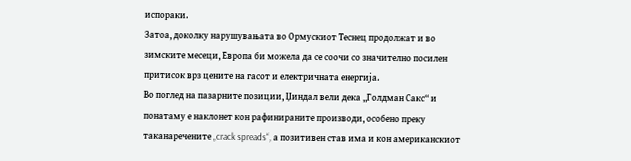испораки.
Затоа, доколку нарушувањата во Ормускиот Теснец продолжат и во зимските месеци, Европа би можела да се соочи со значително посилен притисок врз цените на гасот и електричната енергија.
Во поглед на пазарните позиции, Џиндал вели дека „Голдман Сакс“ и понатаму е наклонет кон рафинираните производи, особено преку таканаречените „crack spreads“, а позитивен став има и кон американскиот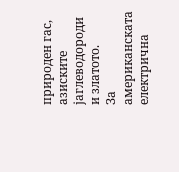природен гас, азиските јаглеводороди и златото.
За американската електрична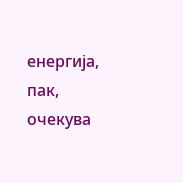енергија, пак, очекува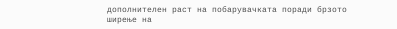дополнителен раст на побарувачката поради брзото ширење на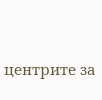центрите за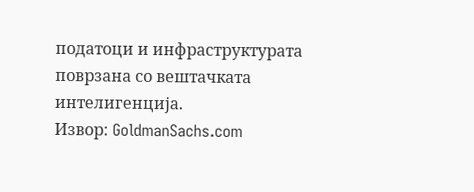податоци и инфраструктурата поврзана со вештачката интелигенција.
Извор: GoldmanSachs.com